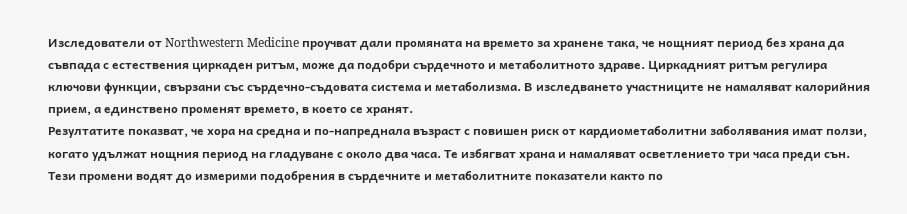Изследователи от Northwestern Medicine проучват дали промяната на времето за хранене така, че нощният период без храна да съвпада с естествения циркаден ритъм, може да подобри сърдечното и метаболитното здраве. Циркадният ритъм регулира ключови функции, свързани със сърдечно‑съдовата система и метаболизма. В изследването участниците не намаляват калорийния прием, а единствено променят времето, в което се хранят.
Резултатите показват, че хора на средна и по‑напреднала възраст с повишен риск от кардиометаболитни заболявания имат ползи, когато удължат нощния период на гладуване с около два часа. Те избягват храна и намаляват осветлението три часа преди сън. Тези промени водят до измерими подобрения в сърдечните и метаболитните показатели както по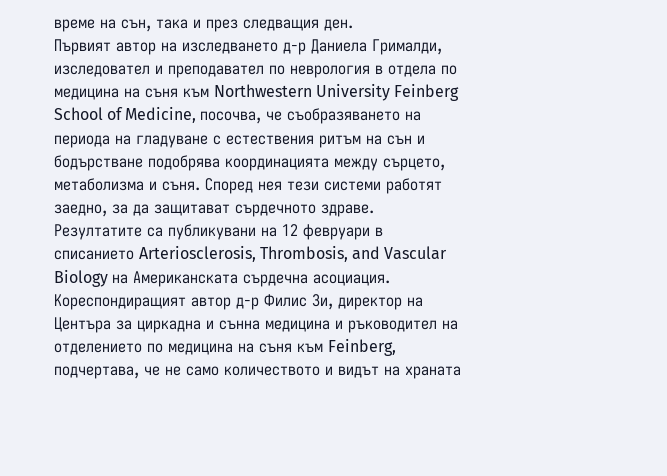време на сън, така и през следващия ден.
Първият автор на изследването д‑р Даниела Грималди, изследовател и преподавател по неврология в отдела по медицина на съня към Northwestern University Feinberg School of Medicine, посочва, че съобразяването на периода на гладуване с естествения ритъм на сън и бодърстване подобрява координацията между сърцето, метаболизма и съня. Според нея тези системи работят заедно, за да защитават сърдечното здраве. Резултатите са публикувани на 12 февруари в списанието Arteriosclerosis, Thrombosis, and Vascular Biology на Американската сърдечна асоциация.
Кореспондиращият автор д‑р Филис Зи, директор на Центъра за циркадна и сънна медицина и ръководител на отделението по медицина на съня към Feinberg, подчертава, че не само количеството и видът на храната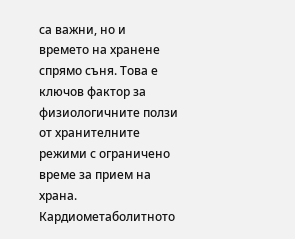са важни, но и времето на хранене спрямо съня. Това е ключов фактор за физиологичните ползи от хранителните режими с ограничено време за прием на храна.
Кардиометаболитното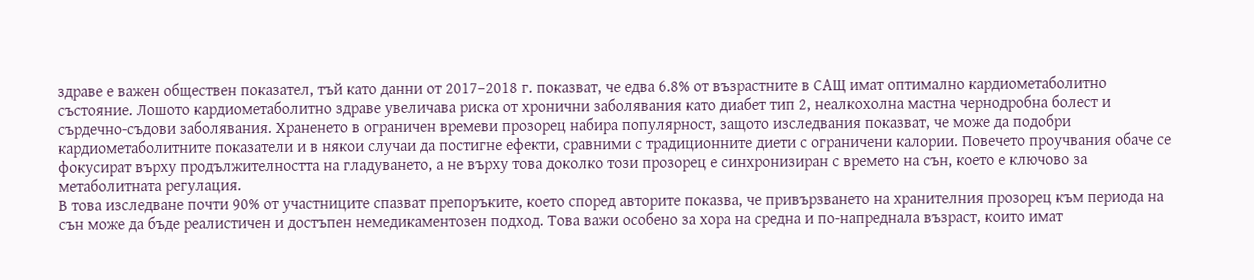здраве е важен обществен показател, тъй като данни от 2017–2018 г. показват, че едва 6.8% от възрастните в САЩ имат оптимално кардиометаболитно състояние. Лошото кардиометаболитно здраве увеличава риска от хронични заболявания като диабет тип 2, неалкохолна мастна чернодробна болест и сърдечно‑съдови заболявания. Храненето в ограничен времеви прозорец набира популярност, защото изследвания показват, че може да подобри кардиометаболитните показатели и в някои случаи да постигне ефекти, сравними с традиционните диети с ограничени калории. Повечето проучвания обаче се фокусират върху продължителността на гладуването, а не върху това доколко този прозорец е синхронизиран с времето на сън, което е ключово за метаболитната регулация.
В това изследване почти 90% от участниците спазват препоръките, което според авторите показва, че привързването на хранителния прозорец към периода на сън може да бъде реалистичен и достъпен немедикаментозен подход. Това важи особено за хора на средна и по‑напреднала възраст, които имат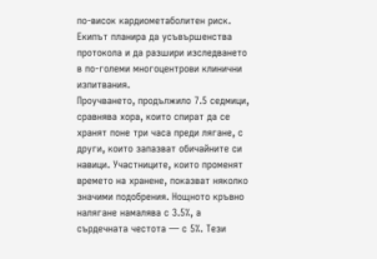по‑висок кардиометаболитен риск. Екипът планира да усъвършенства протокола и да разшири изследването в по‑големи многоцентрови клинични изпитвания.
Проучването, продължило 7.5 седмици, сравнява хора, които спират да се хранят поне три часа преди лягане, с други, които запазват обичайните си навици. Участниците, които променят времето на хранене, показват няколко значими подобрения. Нощното кръвно налягане намалява с 3.5%, а сърдечната честота — с 5%. Тези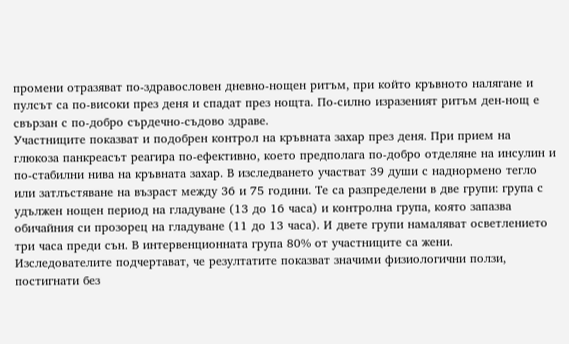промени отразяват по‑здравословен дневно‑нощен ритъм, при който кръвното налягане и пулсът са по‑високи през деня и спадат през нощта. По‑силно изразеният ритъм ден‑нощ е свързан с по‑добро сърдечно‑съдово здраве.
Участниците показват и подобрен контрол на кръвната захар през деня. При прием на глюкоза панкреасът реагира по‑ефективно, което предполага по‑добро отделяне на инсулин и по‑стабилни нива на кръвната захар. В изследването участват 39 души с наднормено тегло или затлъстяване на възраст между 36 и 75 години. Те са разпределени в две групи: група с удължен нощен период на гладуване (13 до 16 часа) и контролна група, която запазва обичайния си прозорец на гладуване (11 до 13 часа). И двете групи намаляват осветлението три часа преди сън. В интервенционната група 80% от участниците са жени.
Изследователите подчертават, че резултатите показват значими физиологични ползи, постигнати без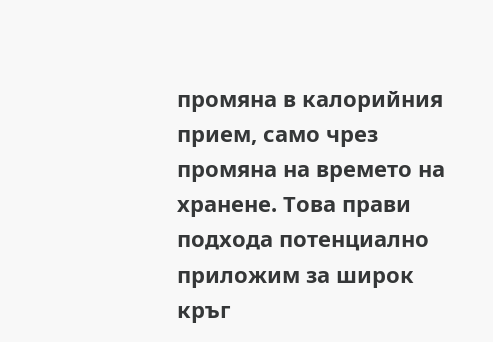промяна в калорийния прием, само чрез промяна на времето на хранене. Това прави подхода потенциално приложим за широк кръг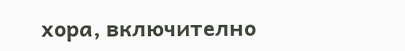хора, включително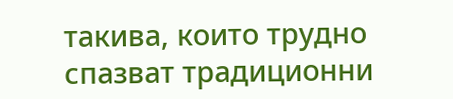такива, които трудно спазват традиционни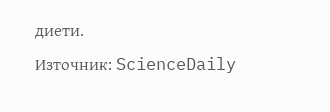диети.
Източник: ScienceDaily